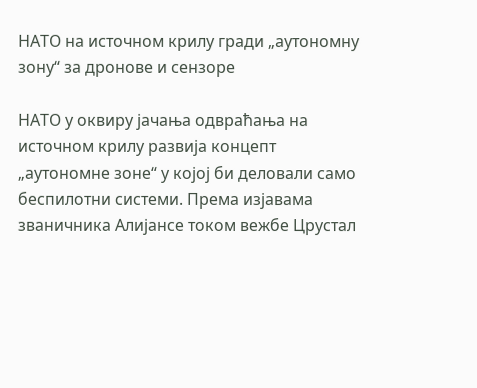НАТО на источном крилу гради „аутономну зону“ за дронове и сензоре

НАТО у оквиру јачања одвраћања на источном крилу развија концепт „аутономне зоне“ у којој би деловали само беспилотни системи. Према изјавама званичника Алијансе током вежбе Црyстал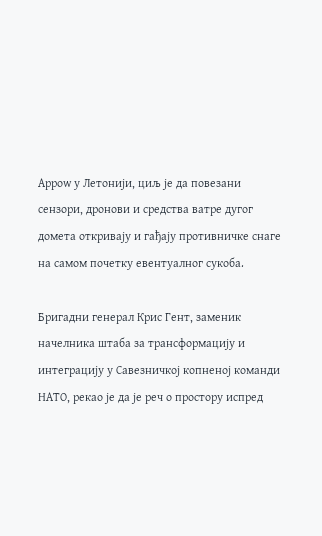Арроw у Летонији, циљ је да повезани сензори, дронови и средства ватре дугог домета откривају и гађају противничке снаге на самом почетку евентуалног сукоба.

Бригадни генерал Крис Гент, заменик начелника штаба за трансформацију и интеграцију у Савезничкој копненој команди НАТО, рекао је да је реч о простору испред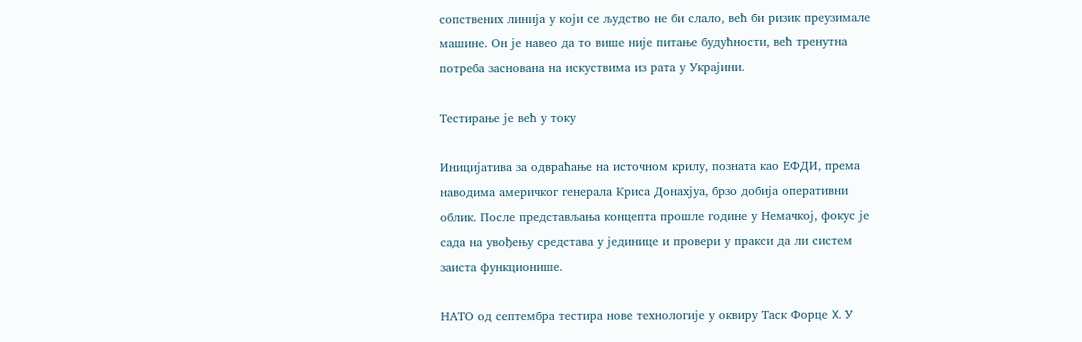сопствених линија у који се људство не би слало, већ би ризик преузимале машине. Он је навео да то више није питање будућности, већ тренутна потреба заснована на искуствима из рата у Украјини.

Тестирање је већ у току

Иницијатива за одвраћање на источном крилу, позната као ЕФДИ, према наводима америчког генерала Криса Донахјуа, брзо добија оперативни облик. После представљања концепта прошле године у Немачкој, фокус је сада на увођењу средстава у јединице и провери у пракси да ли систем заиста функционише.

НАТО од септембра тестира нове технологије у оквиру Таск Форце X. У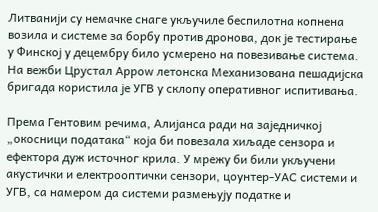Литванији су немачке снаге укључиле беспилотна копнена возила и системе за борбу против дронова, док је тестирање у Финској у децембру било усмерено на повезивање система. На вежби Црyстал Арроw летонска Механизована пешадијска бригада користила је УГВ у склопу оперативног испитивања.

Према Гентовим речима, Алијанса ради на заједничкој „окосници података“ која би повезала хиљаде сензора и ефектора дуж источног крила. У мрежу би били укључени акустички и електрооптички сензори, цоунтер-УАС системи и УГВ, са намером да системи размењују податке и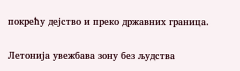покрећу дејство и преко државних граница.

Летонија увежбава зону без људства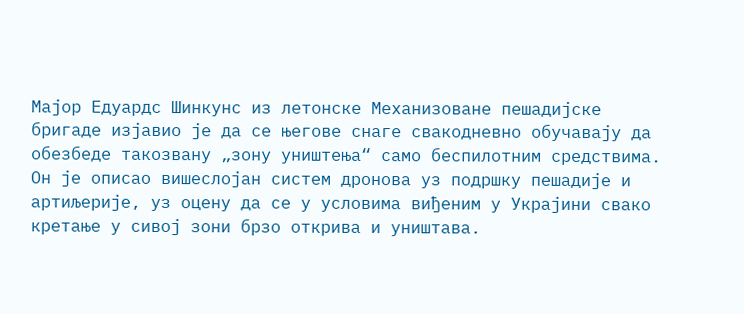Мајор Едуардс Шинкунс из летонске Механизоване пешадијске бригаде изјавио је да се његове снаге свакодневно обучавају да обезбеде такозвану „зону уништења“ само беспилотним средствима. Он је описао вишеслојан систем дронова уз подршку пешадије и артиљерије, уз оцену да се у условима виђеним у Украјини свако кретање у сивој зони брзо открива и уништава.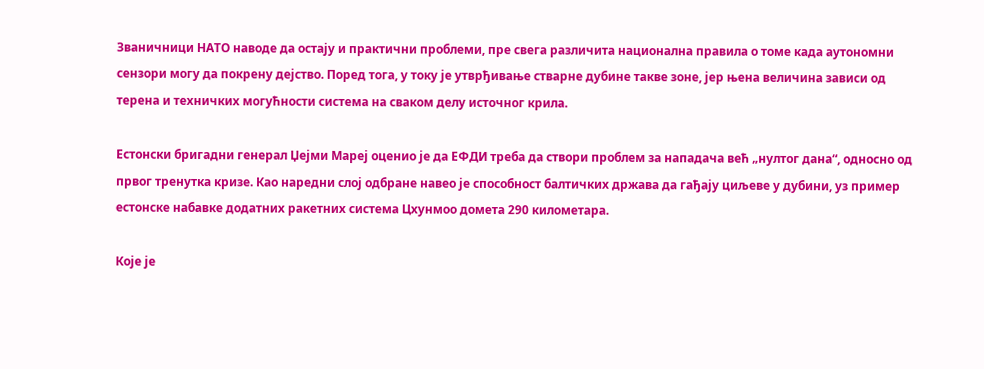Званичници НАТО наводе да остају и практични проблеми, пре свега различита национална правила о томе када аутономни сензори могу да покрену дејство. Поред тога, у току је утврђивање стварне дубине такве зоне, јер њена величина зависи од терена и техничких могућности система на сваком делу источног крила.

Естонски бригадни генерал Џејми Мареј оценио је да ЕФДИ треба да створи проблем за нападача већ „нултог дана“, односно од првог тренутка кризе. Као наредни слој одбране навео је способност балтичких држава да гађају циљеве у дубини, уз пример естонске набавке додатних ракетних система Цхунмоо домета 290 километара.

Које је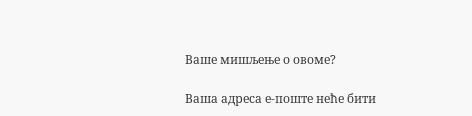Ваше мишљење о овоме?

Ваша адреса е-поште неће бити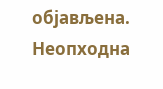објављена. Неопходна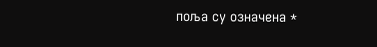поља су означена *